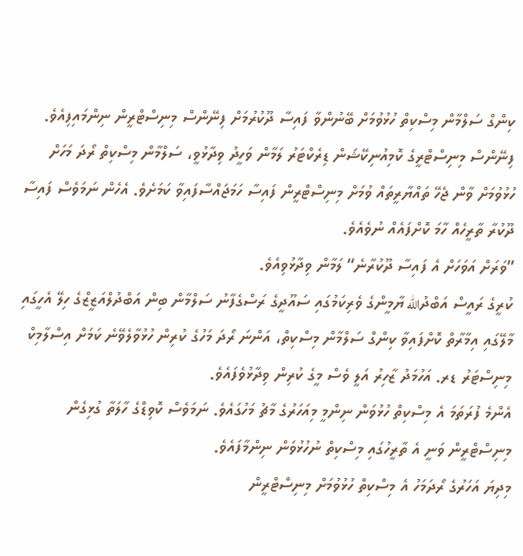ކިންގް ސަލްމާން މިސްކިތް ހުޅުވުމަށް ބޭނުންވާ ފައިސާ ދޫކުރުމަށް ފިނޭންސް މިނިސްޓްރީން ނިންމައިފިއެވެ.
ފިނޭންސް މިނިސްޓްރީގެ ކޮމިއުނިކޭޝަން ޑިރެކްޓަރު ލަމާން ވަހީދު ވިދާޅުވީ، ސަލްމާން މިސްކިތް ރޯދަ މަހަށް ހުޅުވުމަށް ވާން ޖެހޭ ތައްޔާރީތައް ވުމަށް މިނިސްޓްރީން ފައިސާ ހަމަޖައްސާފައިވާ ކަމަށެވެ. އެހެން ނަމަވެސް ފައިސާ ދޫކުރާ ތާރީހެއް ހާމަ ކޮށްފައެއް ނުވެއެވެ.
”ވަރަށް އަވަހަށް އެ ފައިސާ ދޫކުރާނެ“ ލަމާން ވިދާޅުވިއެވެ.
ކުރީގެ ރައީސް އަބްދުالله ޔާމީންގެ ވެރިކަމުގައި ސައޫދީގެ ރަސްގެފާނު ސަލްމާން ބިން އަބްދުލްއަޒީޒްގެ ހިލޭ އެހީގައި މާލޭގައި އިމާރާތް ކޮށްފައިވާ ކިންގް ސަލްމާން މިސްކިތް، އަންނަ ރޯދަ މަހުގެ ކުރިން ހުޅުވާލެވޭނެ ކަމަށް އިސްލާމިކް މިނިސްޓަރު ޑރ. އަހުމަދު ޒާހިރު އަލީ ވެސް މީގެ ކުރިން ވިދާޅުވެފައެވެ.
އެންމެ ފުރަތަމަ އެ މިސްކިތް ހުޅުވަން ނިންމީ މިއަހަރުގެ މާޗު މަހުގައެވެ. ނަމަވެސް ކޮވިޑްގެ ހާލަތާ ގުޅިގެން މިނިސްޓްރީން ވަނީ އެ ތާރީހުގައި މިސްކިތް ނުހުޅުވަން ނިންމާފައެވެ.
މިދިޔަ އަހަރުގެ ރޯދަމަހު އެ މިސްކިތް ހުޅުވުމަށް މިނިސްޓްރީން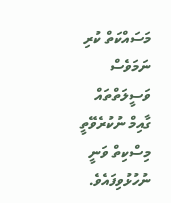މަސައްކަތް ކުރި ނަމަވެސް ވަސީލަތްތައް ގާއިމް ނުކުރެވޭތީ މިސްކިތް ވަނީ ނުހުޅުވިފައެވެ.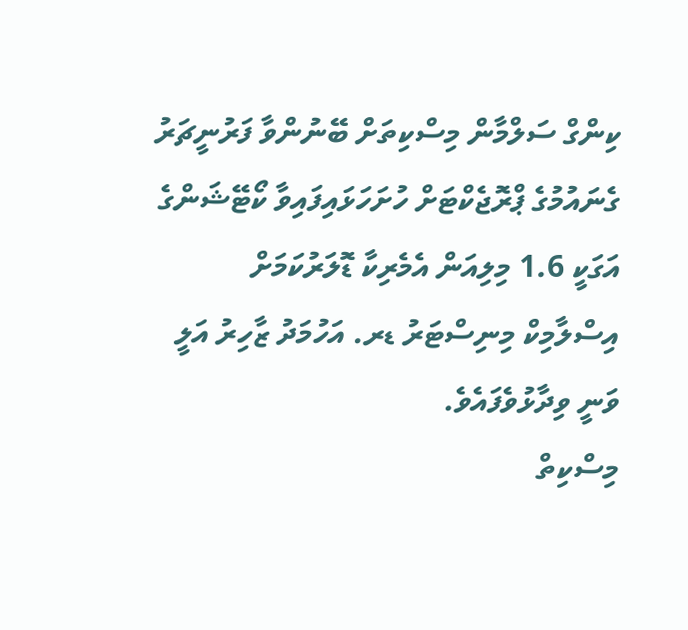ކިންގް ސަލްމާން މިސްކިތަށް ބޭނުންވާ ފަރުނީޗަރު ގެނައުމުގެ ޕްރޮޖެކްޓަށް ހުށަހަޅައިފައިވާ ކޯޓޭޝަންގެ އަގަކީ 1.6 މިލިއަން އެމެރިކާ ޑޮލަރުކަމަށް އިސްލާމިކް މިނިސްޓަރު ޑރ. އަހުމަދު ޒާހިރު އަލީ ވަނީ ވިދާޅުވެފައެވެ.
މިސްކިތް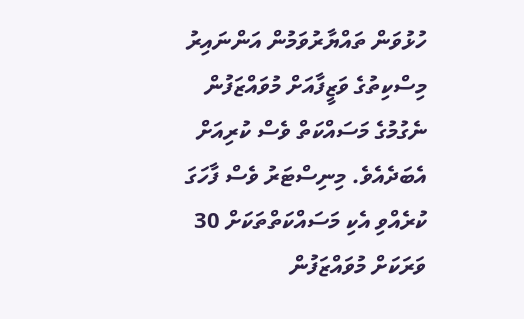ހުޅުވަން ތައްޔާރުވަމުން އަންނައިރު މިސްކިތުގެ ވަޒީފާއަށް މުވައްޒަފުން ނެގުމުގެ މަސައްކަތް ވެސް ކުރިއަށް އެބަދެއެވެ. މިނިސްޓަރު ވެސް ފާހަގަ ކުރެއްވި އެކި މަސައްކަތްތަކަށް 30 ވަރަކަށް މުވައްޒަފުން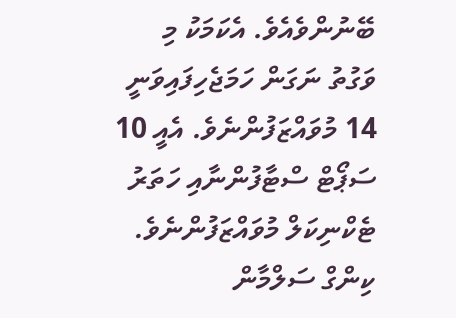ބޭނުންވެއެވެ. އެކަމަކު މި ވަގުތު ނަގަން ހަމަޖެހިފައިވަނީ 14 މުވައްޒަފުންނެވެ. އެއީ 10 ސަޕޯޓް ސްޓާފުންނާއި ހަތަރު ޓެކްނިކަލް މުވައްޒަފުންނެވެ.
ކިންގް ސަލްމާން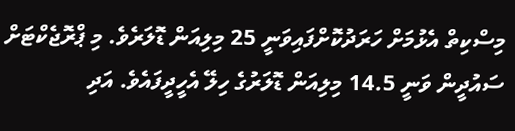މިސްކިތް އެޅުމަށް ހަރަދުކޮށްފައިވަނީ 25 މިލިއަން ޑޮލަރެވެ. މި ޕްރޮޖެކްޓަށް ސައުދީން ވަނީ 14.5 މިލިއަން ޑޮލަރުގެ ހިލޭ އެހީދީފައެވެ. އަދި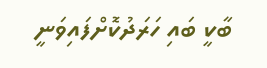ބާކީ ބައި ހަރަދުކޮށްފައިވަނީ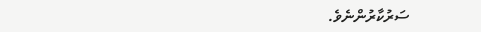ސަރުކާރުންނެވެ.